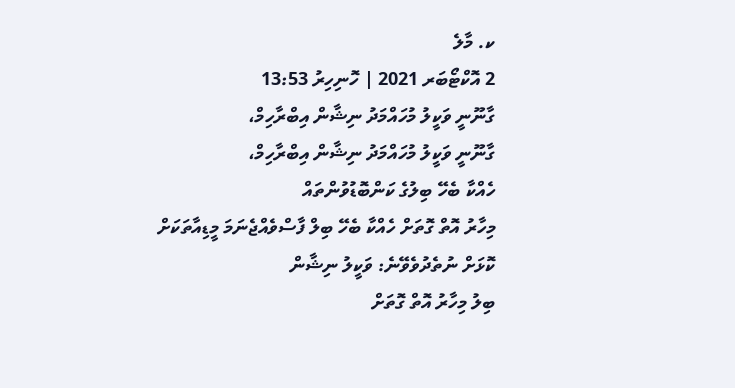ކ. މާލެ
2 އޮކްޓޯބަރ 2021 | ހޮނިހިރު 13:53
ގާނޫނީ ވަކީލު މުހައްމަދު ނިޝާން އިބްރާހިމް،
ގާނޫނީ ވަކީލު މުހައްމަދު ނިޝާން އިބްރާހިމް،
ހެއްކާ ބެހޭ ބިލުގެ ކަންބޮޑުވުންތައް
މިހާރު އޮތް ގޮތަށް ހެއްކާ ބެހޭ ބިލް ފާސްވެއްޖެނަމަ މީޑިއާތަކަށް ކޮޅަށް ނުތެދުވެވޭނެ: ވަކީލު ނިޝާން
ބިލު މިހާރު އޮތް ގޮތަށް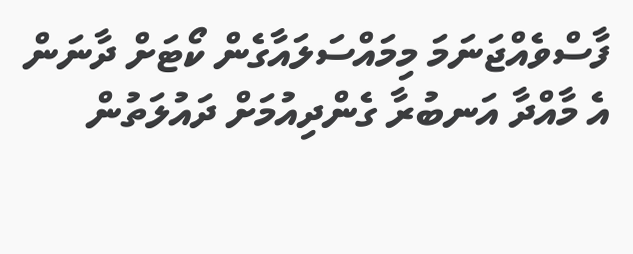ފާސްވެއްޖަނަމަ މިމައްސަލައާގެން ކޯޓަށް ދާނަން
އެ މާއްދާ އަނބުރާ ގެންދިއުމަށް ދައުލަތުން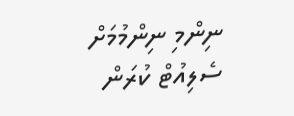ނިންމި ނިންމުމަށް ސެލިއުޓް ކުރަން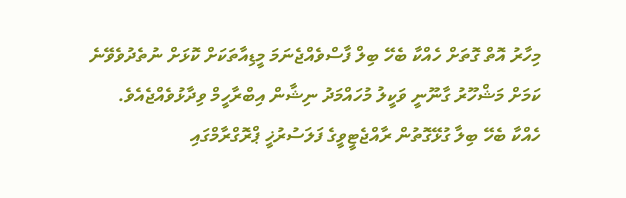މިހާރު އޮތް ގޮތަށް ހެއްކާ ބެހޭ ބިލް ފާސްވެއްޖެނަމަ މީޑިއާތަކަށް ކޮޅަށް ނުތެދުވެވޭނެ ކަމަށް މަޝްހޫރު ގާނޫނީ ވަކީލު މުހައްމަދު ނިޝާން އިބްރާހީމް ވިދާޅުވެއްޖެއެވެ.
ހެއްކާ ބެހޭ ބިލާ ގުޅޭގޮތުން ރާއްޖެޓީވީގެ ފަލަސުރުޚީ ޕްރޮގްރާމްގައި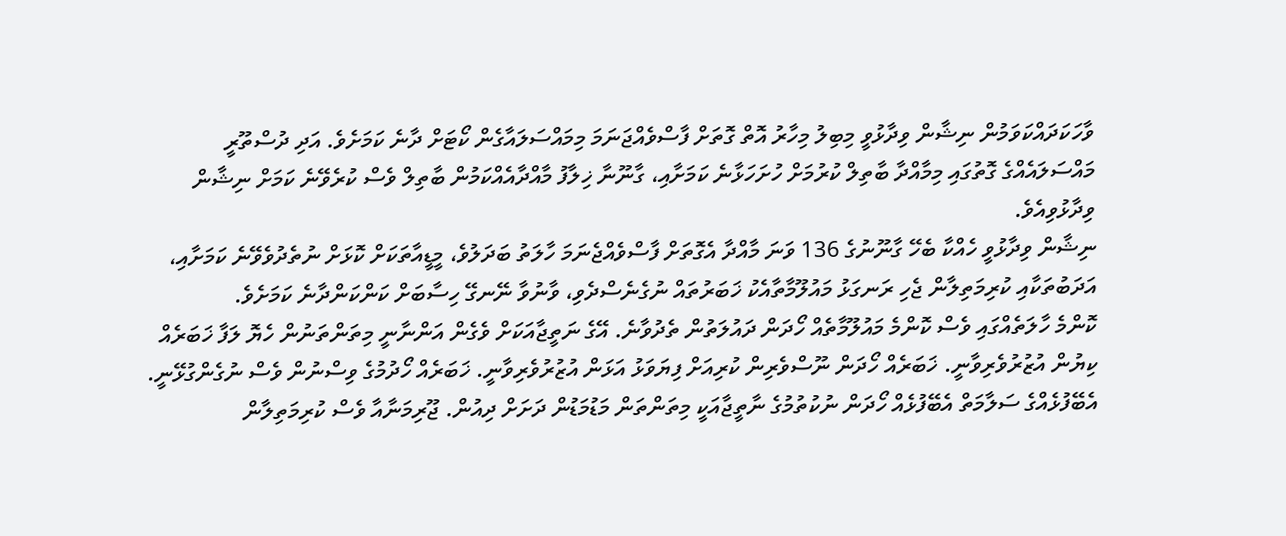ވާހަކަދައްކަވަމުން ނިޝާން ވިދާޅުވީ މިބިލު މިހާރު އޮތް ގޮތަށް ފާސްވެއްޖަނަމަ މިމައްސަލައާގެން ކޯޓަށް ދާނެ ކަމަށެވެ. އަދި ދުސްތޫރީ މައްސަލައެއްގެ ގޮތުގައި މިމާއްދާ ބާތިލް ކުރުމަށް ހުށަހަޅާނެ ކަމަށާއި، ގާނޫނާ ޚިލާފު މާއްދާއެއްކަމުން ބާތިލް ވެސް ކުރެވޭނެ ކަމަށް ނިޝާން ވިދާޅުވިއެވެ.
ނިޝާން ވިދާޅުވީ ހެއްކާ ބެހޭ ގާނޫނުގެ 136 ވަނަ މާއްދާ އެގޮތަށް ފާސްވެއްޖެނަމަ ހާލަތު ބަދަލުވެ، މީޑީއާތަކަށް ކޮޅަށް ނުތެދުވެވޭނެ ކަމަށާއި، އަދަބުތަކާއި ކުރިމަތިލާން ޖެހި ރަނގަޅު މައުލޫމާތާއެކު ޚަބަރުތައް ނުގެނެސްދެވި، ވާނުވާ ނޭނގޭ ހިސާބަށް ކަންކަންދާނެ ކަމަށެވެ.
ކޮންމެ ހާލަތެއްގައި ވެސް ކޮންމެ މައުލޫމާތެއް ހޯދަން ދައުލަތުން ތެދުވާނެ. އޭގެ ނަތީޖާއަކަށް ވެގެން އަންނާނީ މިތަންތަނުން ހެޔޮ ލަފާ ޚަބަރެއް ކިޔުން އުޒުރުވެރިވާނީ. ޚަބަރެއް ހޯދަން ނޫސްވެރިން ކުރިއަށް ފިޔަވަޅު އަޅަން އުޒުރުވެރިވާނީ. ޚަބަރެއް ހޯދުމުގެ ވިސްނުން ވެސް ނުގެންގުޅޭނީ. އެބޭފުޅެއްގެ ސަލާމަތް އެބޭފުޅެއް ހޯދަން ނުކުތުމުގެ ނާތީޖާއަކީ މިތަންތަން މަޑުމަޑުން ދަށަށް ދިއުން. ޖޫރިމަނާއާ ވެސް ކުރިމަތިލާން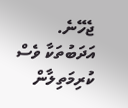ޖެހޭނެ. އަދަބުތަކާ ވެސް ކުރިމަތިލާން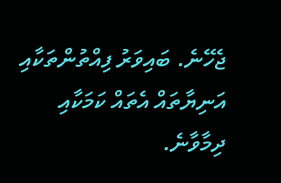ޖެހޭނެ. ބައިވަރު ފިއްތުންތަކާއި އަނިޔާތައް އެތައް ކަމަކާއި ދިމާވާނެ.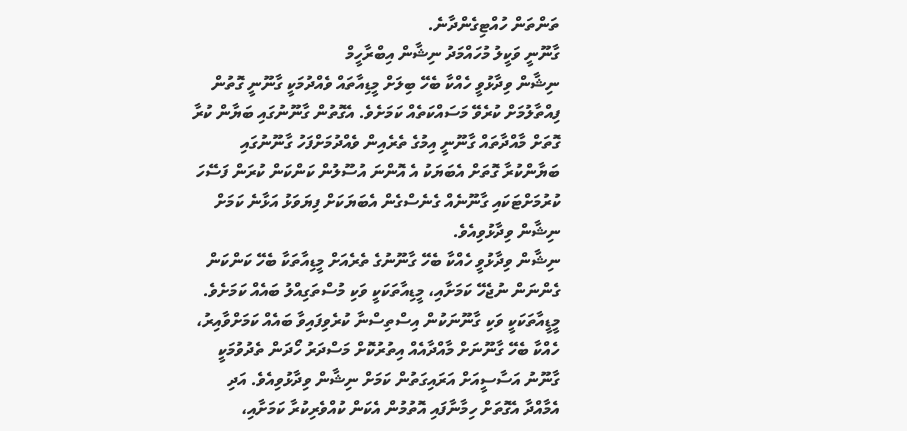ތަންތަން ހުއްޓިގެންދާނެ.
ގާނޫނީ ވަކީލު މުހައްމަދު ނިޝާން އިބްރާހީމް
ނިޝާން ވިދާޅުވީ ހެއްކާ ބެހޭ ބިލަށް މީޑިއާތައް ވެއްދުމަކީ ގާނޫނީ ގޮތުން ފިއްތާލުމަށް ކުރެވޭ މަސައްކަތެއް ކަމަށެވެ. އެގޮތުން ގާނޫނުގައި ބަޔާން ކުރާ ގޮތަށް މާއްދާތައް ގާނޫނީ އިމުގެ ތެރެއިން ވެއްދުމަށްފަހު ގާނޫނުގައި ބަޔާންކުރާ ގޮތަށް އެބަޔަކު އެ އޮންނަ އުސޫލުން ކަންކަން ކުރަން ފަސޭހަ ކުރުމަށްޓަކައި ގާނޫނެއް ގެނެސްގެން އެބަޔަކަށް ފިޔަވަޅު އަޅާނެ ކަމަށް ނިޝާން ވިދާޅުވިއެވެ.
ނިޝާން ވިދާޅުވީ ހެއްކާ ބެހޭ ގާނޫނުގެ ތެރެއަށް މީޑިއާތަކާ ބެހޭ ކަންކަން ގެންނަން ނުޖެހޭ ކަމަށާއި، މީޑިއާތަކަކީ ވަކި މުސްތަގިއްލު ބައެއް ކަމަށެވެ. މީޑީއާތަކަކީ ވަކި ގާނޫނަކުން އިސްތިސްނާ ކުރެވިފައިވާ ބައެއް ކަމަށްވާއިރު، ހެއްކާ ބެހޭ ގާނޫނަށް މާއްދާއެއް އިތުރުކޮށް މަސްދަރު ހޯދަން ތެދުވުމަކީ ގާނޫނު އަސާސީއަށް އަރައިގަތުން ކަމަށް ނިޝާން ވިދާޅުވިއެވެ. އަދި އެމާއްދާ އެގޮތަށް ހިމާނާފައި އޮތުމުން އެކަން ކުއްވެރިކުރާ ކަމަށާއި،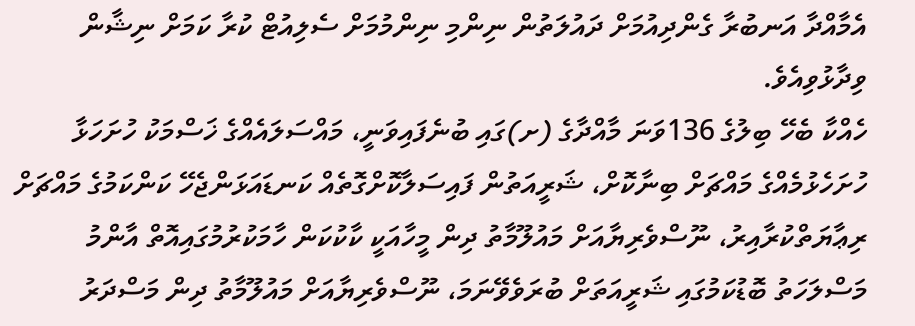އެމާއްދާ އަނބުރާ ގެންދިއުމަށް ދައުލަތުން ނިންމި ނިންމުމަށް ސެލިއުޓް ކުރާ ކަމަށް ނިޝާން ވިދާޅުވިއެވެ.
ހެއްކާ ބެހޭ ބިލުގެ 136ވަނަ މާއްދާގެ (ށ)ގައި ބުނެފައިވަނީ، މައްސަލައެއްގެ ޚަސްމަކު ހުށަހަޅާ ހުށަހެޅުމެއްގެ މައްޗަށް ބިނާކޮށް، ޝަރީއަތުން ފައިސަލާކޮށްގޮތެއް ކަނޑައަޅަންޖެހޭ ކަންކަމުގެ މައްޗަށް ރިޢާޔަތްކުރާއިރު، ނޫސްވެރިޔާއަށް މައުލޫމާތު ދިން މީހާއަކީ ކާކުކަން ހާމަކުރުމުގައިއޮތް އާންމު މަސްލަހަތު ބޮޑުކަމުގައި ޝަރީއަތަށް ބުރަވެވޭނަމަ، ނޫސްވެރިޔާއަށް މައުލޫމާތު ދިން މަސްދަރު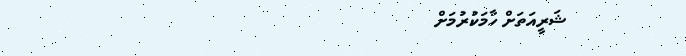ޝަރީއަތަށް ހާމަކުރުމަށް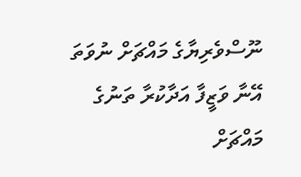ނޫސްވެރިޔާގެ މައްޗަށް ނުވަތަ އޭނާ ވަޒީފާ އަދާކުރާ ތަނުގެ މައްޗަށް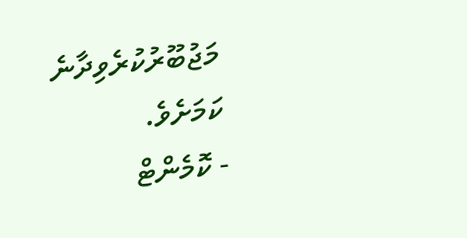މަޖުބޫރުކުރެވިދާނެ ކަމަށެވެ.
- ކޮމެންޓް